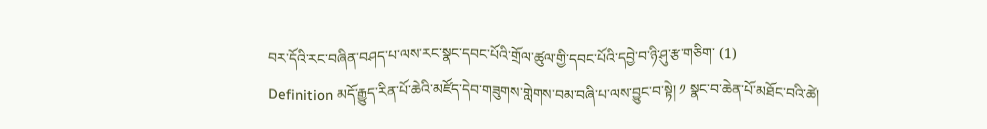བར་དོའི་རང་བཞིན་བཤད་པ་ལས་རང་སྣང་དབང་པོའི་གྲོལ་ཚུལ་གྱི་དབང་པོའི་དབྱེ་བ་ཉི་ཤུ་རྩ་གཅིག་ (1)
Definition མདོ་རྒྱུད་རིན་པོ་ཆེའི་མཛོད་དེབ་གཟུགས་གླེགས་བམ་བཞི་པ་ལས་བྱུང་བ་སྟེ། ༡ སྣང་བ་ཆེན་པོ་མཐོང་བའི་ཚེ།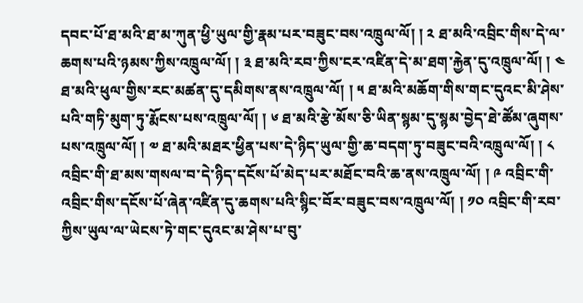དབང་པོ་ཐ་མའི་ཐ་མ་ཀུན་ཕྱི་ཡུལ་གྱི་རྣམ་པར་བཟུང་བས་འཁྲུལ་ལོ། ། ༢ ཐ་མའི་འབྲིང་གིས་དེ་ལ་ཆགས་པའི་ཉམས་ཀྱིས་འཁྲུལ་ལོ། ། ༣ ཐ་མའི་རབ་ཀྱིས་ངར་འཛིན་དེ་མ་ཐག་རྐྱེན་དུ་འཁྲུལ་ལོ། ། ༤ ཐ་མའི་ཕུལ་གྱིས་རང་མཚན་དུ་དམིགས་ནས་འཁྲུལ་ལོ། ། ༥ ཐ་མའི་མཆོག་གིས་གང་དུའང་མི་ཤེས་པའི་གཏི་མུག་ཏུ་རྨོངས་པས་འཁྲུལ་ལོ། ། ༦ ཐ་མའི་རྩེ་མོས་ཅི་ཡིན་སྙམ་དུ་སྙམ་བྱེད་ཐེ་ཚོམ་ཞུགས་པས་འཁྲུལ་ལོ། ། ༧ ཐ་མའི་མཐར་ཕྱིན་པས་དེ་ཉིད་ཡུལ་གྱི་ཆ་བདག་ཏུ་བཟུང་བའི་འཁྲུལ་ལོ། ། ༨ འབྲིང་གི་ཐ་མས་གསལ་བ་དེ་ཉིད་དངོས་པོ་མེད་པར་མཐོང་བའི་ཆ་ནས་འཁྲུལ་ལོ། ། ༩ འབྲིང་གི་འབྲིང་གིས་དངོས་པོ་ཞེན་འཛིན་དུ་ཆགས་པའི་སྙིང་བོར་བཟུང་བས་འཁྲུལ་ལོ། ། ༡༠ འབྲིང་གི་རབ་ཀྱིས་ཡུལ་ལ་ཡེངས་ཏེ་གང་དུའང་མ་ཤེས་པ་བུ་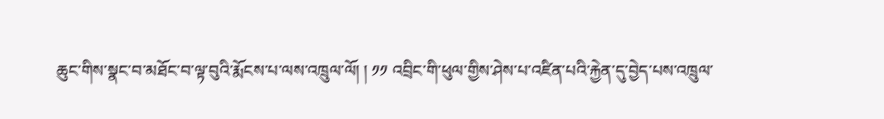ཆུང་གིས་སྣང་བ་མཐོང་བ་ལྟ་བུའི་རྨོངས་པ་ལས་འཁྲུལ་ལོ། ། ༡༡ འབྲིང་གི་ཕུལ་གྱིས་ཤེས་པ་འཛིན་པའི་རྐྱེན་དུ་བྱེད་པས་འཁྲུལ་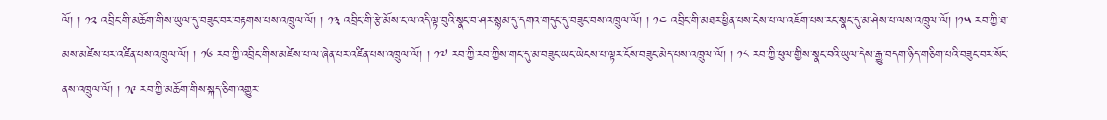ལོ། ། ༡༢ འབྲིང་གི་མཆོག་གིས་ཡུལ་དུ་བཟུང་བར་བརྟགས་པས་འཁྲུལ་ལོ། ། ༡༣ འབྲིང་གི་རྩེ་མོས་ང་ལ་འདི་ལྟ་བུའི་སྣང་བ་ཤར་སྙམ་དུ་དགའ་གདུང་དུ་བཟུང་བས་འཁྲུལ་ལོ། ། ༡༤ འབྲིང་གི་མཐར་ཕྱིན་པས་ངེས་པ་ལ་འཇོག་པས་རང་སྣང་དུ་མ་ཤེས་པ་ལས་འཁྲུལ་ལོ། །༡༥ རབ་ཀྱི་ཐ་མས་མཛེས་པར་འཛིན་པས་འཁྲུལ་ལོ། ། ༡༦ རབ་ཀྱི་འབྲིང་གིས་མཛེས་པ་ལ་ཞེན་པར་འཛིན་པས་འཁྲུལ་ལོ། ། ༡༧ རབ་ཀྱི་རབ་ཀྱིས་གང་དུ་མ་བཟུང་ཡང་ཡེངས་པ་ལྟར་ངོས་བཟུང་མེད་པས་འཁྲུལ་ལོ། ། ༡༨ རབ་ཀྱི་ཕུལ་གྱིས་སྣང་བའི་ཡུལ་དེས་རྒྱུ་བདག་ཉིད་གཅིག་པའི་བཟུང་བར་སོང་ནས་འཁྲུལ་ལོ། ། ༡༩ རབ་ཀྱི་མཆོག་གིས་སྐད་ཅིག་འགྱུར་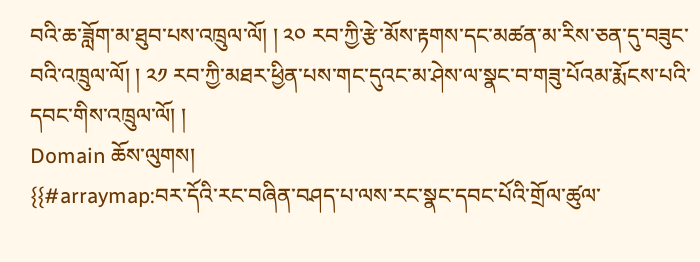བའི་ཆ་ཟློག་མ་ཐུབ་པས་འཁྲུལ་ལོ། ། ༢༠ རབ་ཀྱི་རྩེ་མོས་རྟགས་དང་མཚན་མ་རིས་ཅན་དུ་བཟུང་བའི་འཁྲུལ་ལོ། ། ༢༡ རབ་ཀྱི་མཐར་ཕྱིན་པས་གང་དུའང་མ་ཤེས་ལ་སྣང་བ་གཟུ་པོའམ་རྨོངས་པའི་དབང་གིས་འཁྲུལ་ལོ། །
Domain ཆོས་ལུགས།
{{#arraymap:བར་དོའི་རང་བཞིན་བཤད་པ་ལས་རང་སྣང་དབང་པོའི་གྲོལ་ཚུལ་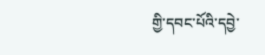གྱི་དབང་པོའི་དབྱེ་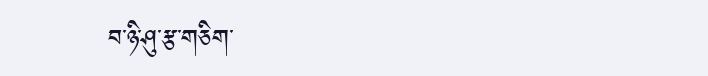བ་ཉི་ཤུ་རྩ་གཅིག་